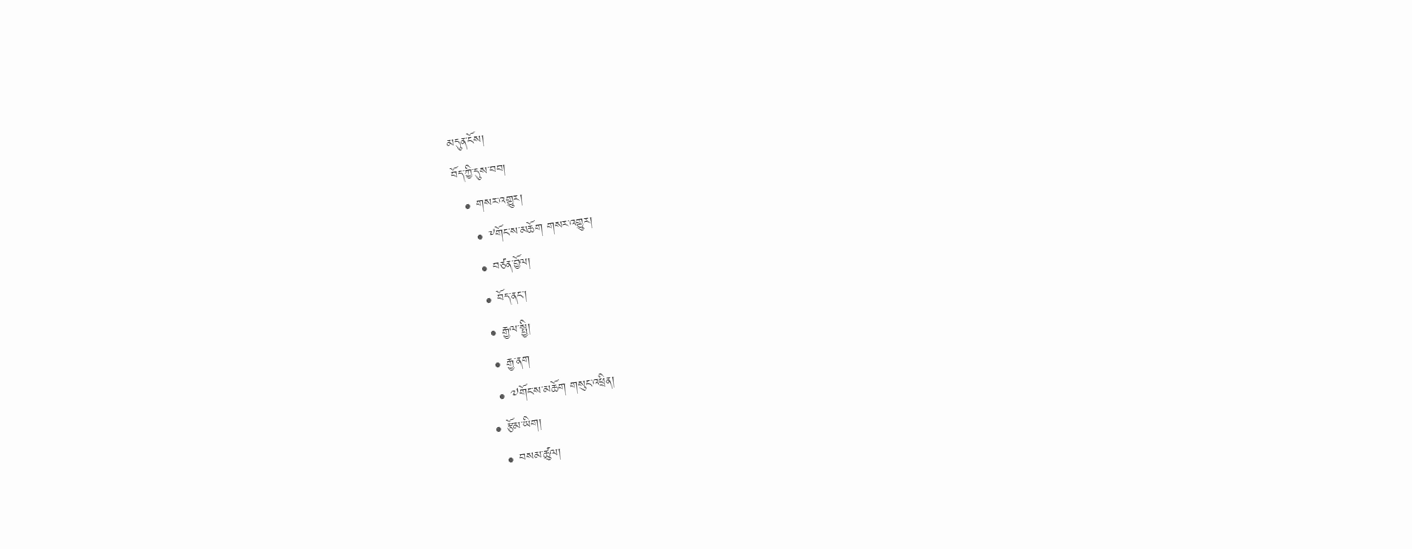མདུན་ངོས།
བོད་ཀྱི་དུས་བབ།
  • གསར་འགྱུར།
    • ༸གོང་ས་མཆོག གསར་འགྱུར།
    • བཙན་བྱོལ།
    • བོད་ནང་།
    • རྒྱལ་སྤྱི།
    • རྒྱ་ནག
    • ༧གོང་ས་མཆོག གསུང་འཕྲིན།
  • རྩོམ་ཡིག།
    • བསམ་ཚུལ།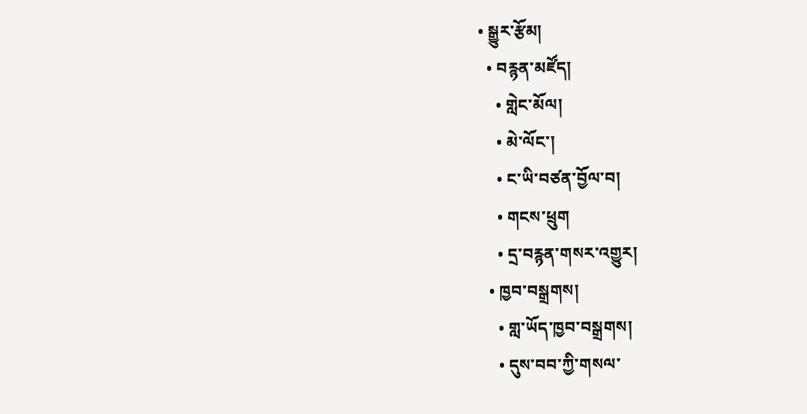• སྒྱུར་རྩོམ།
  • བརྙན་མཛོད།
    • གླེང་མོལ།
    • མེ་ལོང་།
    • ང་ཡི་བཙན་བྱོལ་བ།
    • གངས་ཕྲུག
    • དྲ་བརྙན་གསར་འགྱུར།
  • ཁྱབ་བསྒྲགས།
    • གླ་ཡོད་ཁྱབ་བསྒྲགས།
    • དུས་བབ་ཀྱི་གསལ་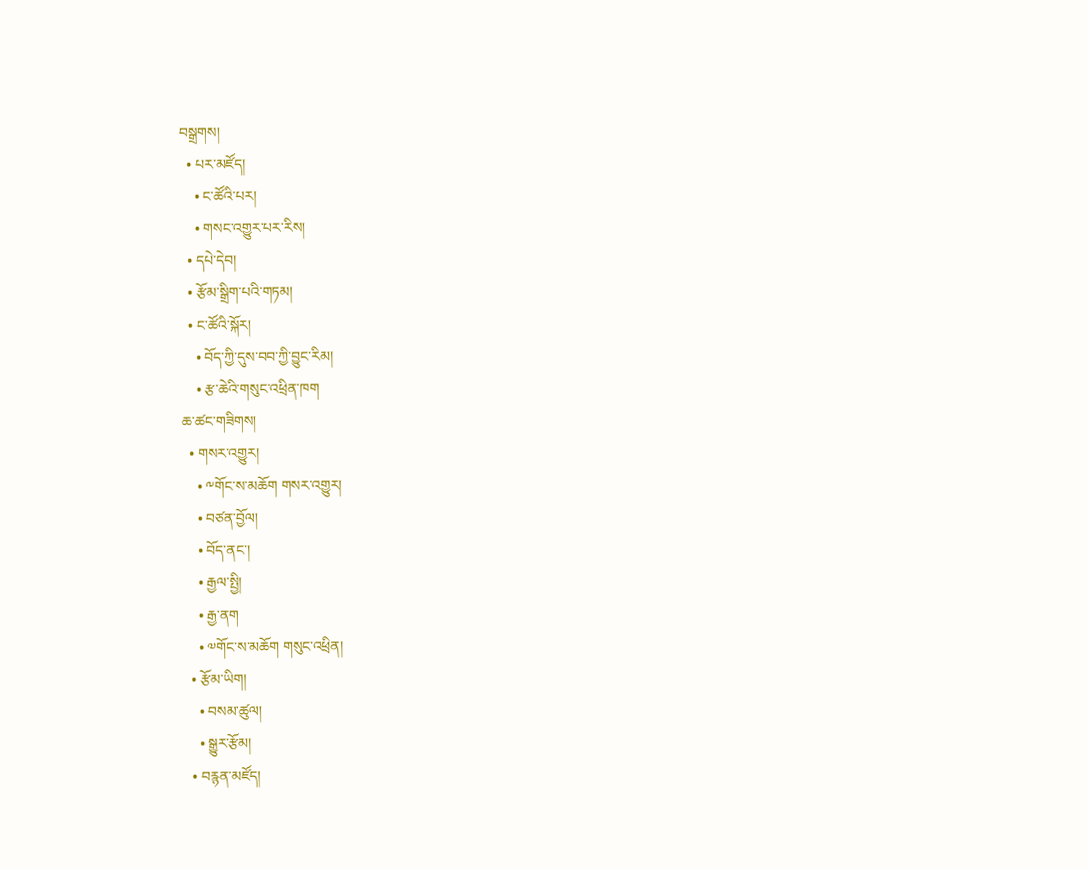བསྒྲགས།
  • པར་མཛོད།
    • ང་ཚོའི་པར།
    • གསང་འགྱུར་པར་རིས།
  • དཔེ་དེབ།
  • རྩོམ་སྒྲིག་པའི་གཏམ།
  • ང་ཚོའི་སྐོར།
    • བོད་ཀྱི་དུས་བབ་ཀྱི་བྱུང་རིམ།
    • རྩ་ཆེའི་གསུང་འཕྲིན་ཁག
ཆ་ཚང་གཟིགས།
  • གསར་འགྱུར།
    • ༸གོང་ས་མཆོག གསར་འགྱུར།
    • བཙན་བྱོལ།
    • བོད་ནང་།
    • རྒྱལ་སྤྱི།
    • རྒྱ་ནག
    • ༧གོང་ས་མཆོག གསུང་འཕྲིན།
  • རྩོམ་ཡིག།
    • བསམ་ཚུལ།
    • སྒྱུར་རྩོམ།
  • བརྙན་མཛོད།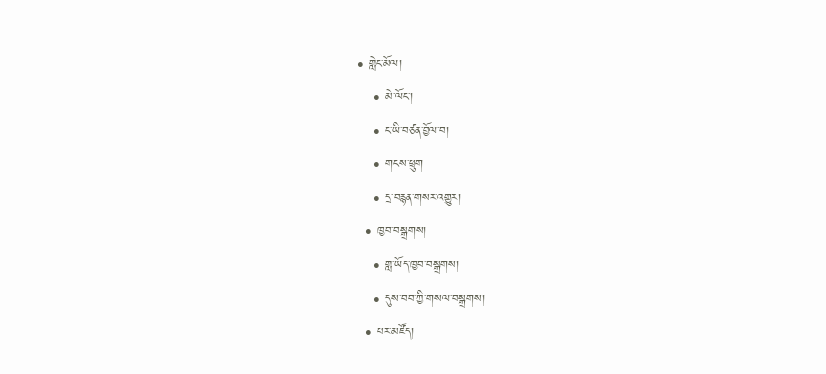• གླེང་མོལ།
    • མེ་ལོང་།
    • ང་ཡི་བཙན་བྱོལ་བ།
    • གངས་ཕྲུག
    • དྲ་བརྙན་གསར་འགྱུར།
  • ཁྱབ་བསྒྲགས།
    • གླ་ཡོད་ཁྱབ་བསྒྲགས།
    • དུས་བབ་ཀྱི་གསལ་བསྒྲགས།
  • པར་མཛོད།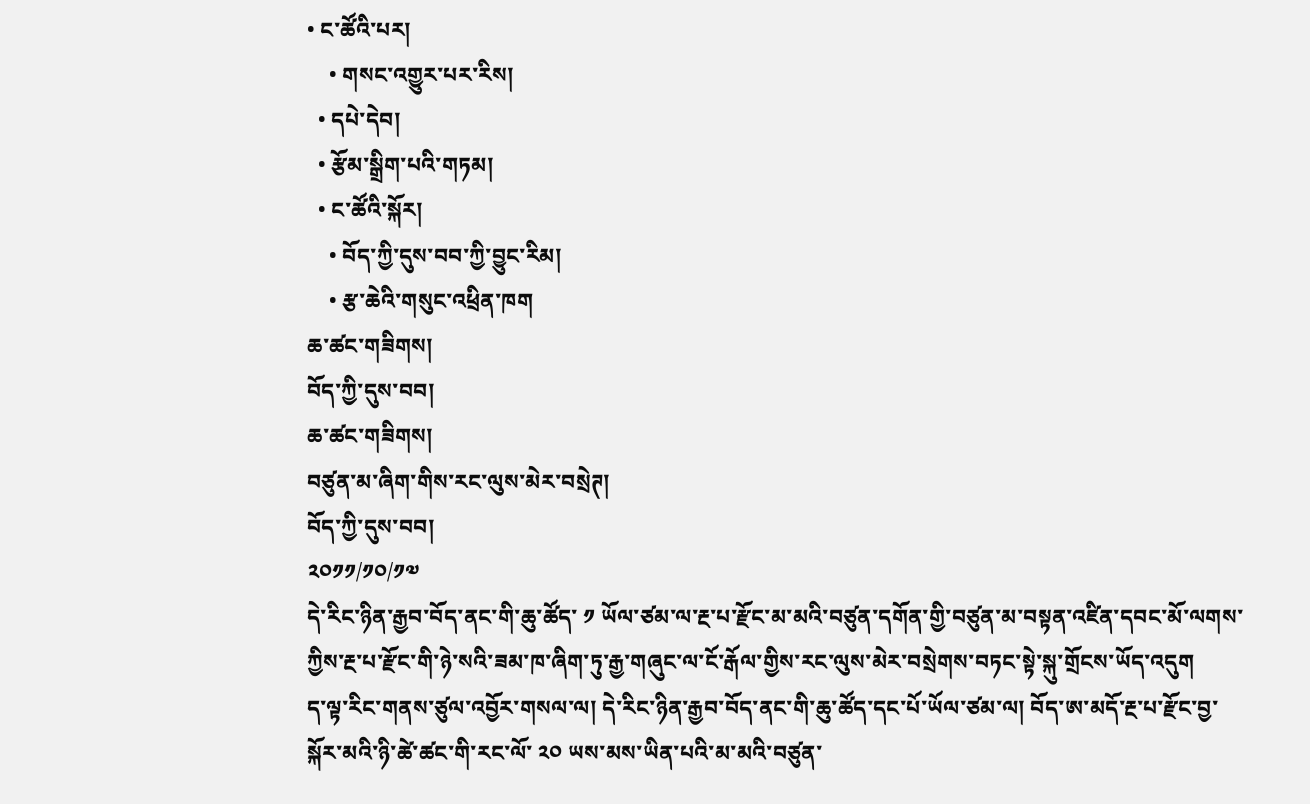• ང་ཚོའི་པར།
    • གསང་འགྱུར་པར་རིས།
  • དཔེ་དེབ།
  • རྩོམ་སྒྲིག་པའི་གཏམ།
  • ང་ཚོའི་སྐོར།
    • བོད་ཀྱི་དུས་བབ་ཀྱི་བྱུང་རིམ།
    • རྩ་ཆེའི་གསུང་འཕྲིན་ཁག
ཆ་ཚང་གཟིགས།
བོད་ཀྱི་དུས་བབ།
ཆ་ཚང་གཟིགས།
བཙུན་མ་ཞིག་གིས་རང་ལུས་མེར་བསྲེཊ།
བོད་ཀྱི་དུས་བབ།
༢༠༡༡/༡༠/༡༧
དེ་རིང་ཉིན་རྒྱབ་བོད་ནང་གི་ཆུ་ཚོད་ ༡ ཡོལ་ཙམ་ལ་རྔ་པ་རྫོང་མ་མའི་བཙུན་དགོན་གྱི་བཙུན་མ་བསྟན་འཛིན་དབང་མོ་ལགས་ཀྱིས་རྔ་པ་རྫོང་གི་ཉེ་སའི་ཟམ་ཁ་ཞིག་ཏུ་རྒྱ་གཞུང་ལ་ངོ་རྒོལ་གྱིས་རང་ལུས་མེར་བསྲེགས་བཏང་སྟེ་སྐུ་གྲོངས་ཡོད་འདུག
ད་ལྟ་རིང་གནས་ཙུལ་འབྱོར་གསལ་ལ། དེ་རིང་ཉིན་རྒྱབ་བོད་ནང་གི་ཆུ་ཚོད་དང་པོ་ཡོལ་ཙམ་ལ། བོད་ཨ་མདོ་རྔ་པ་རྫོང་བྱ་སྐོར་མའི་ཉི་ཚེ་ཚང་གི་རང་ལོ་ ༢༠ ཡས་མས་ཡིན་པའི་མ་མའི་བཙུན་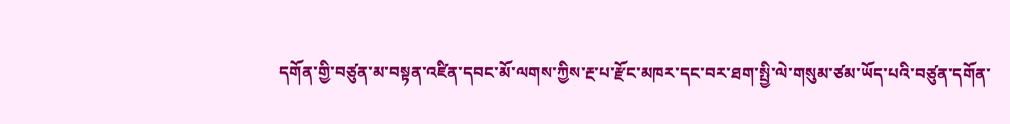དགོན་གྱི་བཙུན་མ་བསྟན་འཛིན་དབང་མོ་ལགས་ཀྱིས་རྔ་པ་རྫོང་མཁར་དང་བར་ཐག་སྤྱི་ལེ་གསུམ་ཙམ་ཡོད་པའི་བཙུན་དགོན་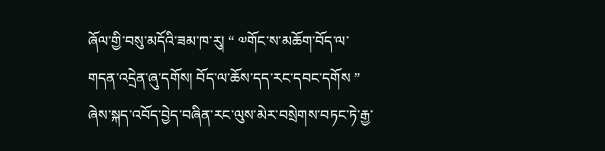ཞོལ་གྱི་བསུ་མདོའི་ཟམ་ཁ་རུ། “ ༧གོང་ས་མཆོག་བོད་ལ་གདན་འདྲེན་ཞུ་དགོས། བོད་ལ་ཆོས་དད་རང་དབང་དགོས ” ཞེས་སྐད་འབོད་བྱེད་བཞིན་རང་ལུས་མེར་བསྲེགས་བཏང་ཏེ་རྒྱ་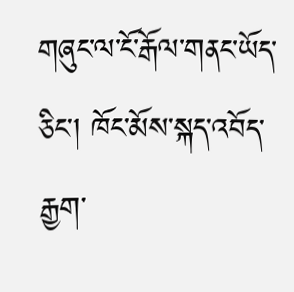གཞུང་ལ་ངོ་རྒོལ་གནང་ཡོད་ཅིང་། ཁོང་མོས་སྐད་འབོད་རྒྱག་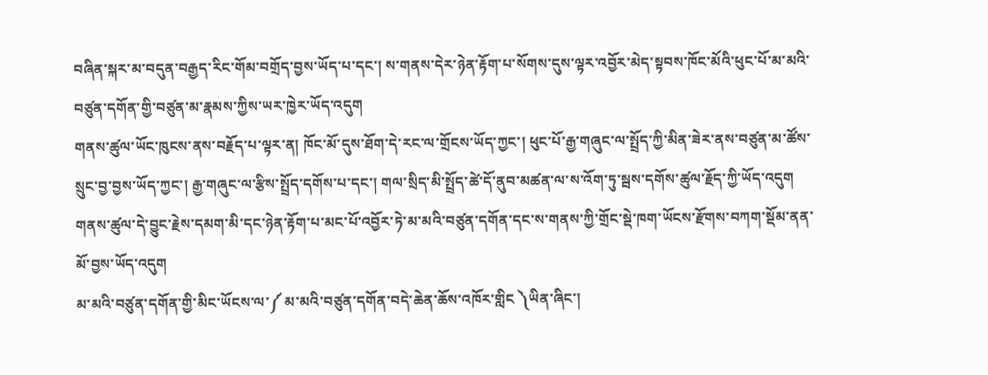བཞིན་སྐར་མ་བདུན་བརྒྱད་རིང་གོམ་བགྲོད་བྱས་ཡོད་པ་དང་། ས་གནས་དེར་ཉེན་རྟོག་པ་སོགས་དུས་ལྟར་འབྱོར་མེད་སྟབས་ཁོང་མོའི་ཕུང་པོ་མ་མའི་བཙུན་དགོན་གྱི་བཙུན་མ་རྣམས་ཀྱིས་ཡར་ཁྱེར་ཡོད་འདུག
གནས་ཚུལ་ཡོང་ཁུངས་ནས་བརྗོད་པ་ལྟར་ན། ཁོང་མོ་དུས་ཐོག་དེ་རང་ལ་གྲོངས་ཡོད་ཀྱང་། ཕུང་པོ་རྒྱ་གཞུང་ལ་སྤྲོད་ཀྱི་མིན་ཟེར་ནས་བཙུན་མ་ཚོས་སྲུང་བྱ་བྱས་ཡོད་ཀྱང་། རྒྱ་གཞུང་ལ་རྩིས་སྤྲོད་དགོས་པ་དང་། གལ་སྲིད་མི་སྤྲོད་ཚེ་དོ་ནུབ་མཚན་ལ་ས་འོག་ཏུ་སྦས་དགོས་ཚུལ་རྗོད་ཀྱི་ཡོད་འདུག གནས་ཚུལ་དེ་བྱུང་རྗེས་དམག་མི་དང་ཉེན་རྟོག་པ་མང་པོ་འབྱོར་ཏེ་མ་མའི་བཙུན་དགོན་དང་ས་གནས་ཀྱི་གྲོང་སྡེ་ཁག་ཡོངས་རྫོགས་བཀག་སྡོམ་ནན་མོ་བྱས་ཡོད་འདུག
མ་མའི་བཙུན་དགོན་གྱི་མིང་ཡོངས་ལ་༼ མ་མའི་བཙུན་དགོན་བདེ་ཆེན་ཆོས་འཁོར་གླིང ༽ཡིན་ཞིང་།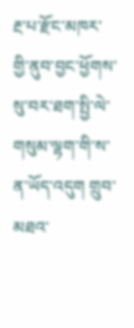རྔ་པ་རྫོང་མཁར་གྱི་ནུབ་བྱང་ཕྱོགས་སུ་བར་ཐག་སྤྱི་ལེ་གསུམ་ལྷག་གི་ས་ན་ཡོད་འདུག གྲུབ་མཐའ་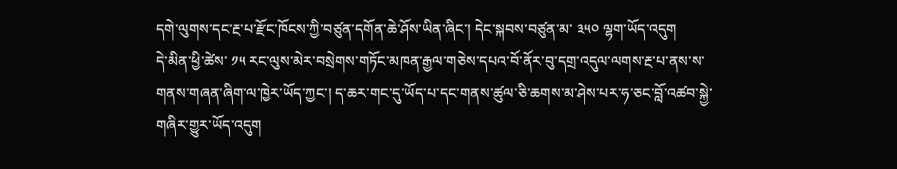དགེ་ལུགས་དང་རྔ་པ་རྫོང་ཁོངས་ཀྱི་བཙུན་དགོན་ཆེ་ཤོས་ཡིན་ཞིང་། དེང་སྐབས་བཙུན་མ་ ༣༥༠ ལྷག་ཡོད་འདུག
དེ་མིན་ཕྱི་ཚེས་ ༡༥ རང་ལུས་མེར་བསྲེགས་གཏོང་མཁན་རྒྱལ་གཅེས་དཔའ་བོ་ནོར་བུ་དགྲ་འདུལ་ལགས་རྔ་པ་ནས་ས་གནས་གཞན་ཞིག་ལ་ཁྱེར་ཡོད་ཀྱང་། ད་ཆར་གང་དུ་ཡོད་པ་དང་གནས་ཚུལ་ཅི་ཆགས་མ་ཤེས་པར་ཧ་ཅང་བློ་འཚབ་སྐྱེ་གཞིར་གྱུར་ཡོད་འདུག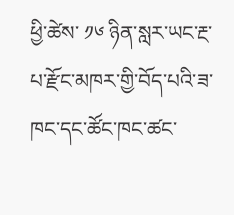ཕྱི་ཚེས་ ༡༦ ཉིན་སླར་ཡང་རྔ་པ་རྫོང་མཁར་གྱི་བོད་པའི་ཟ་ཁང་དང་ཚོང་ཁང་ཚང་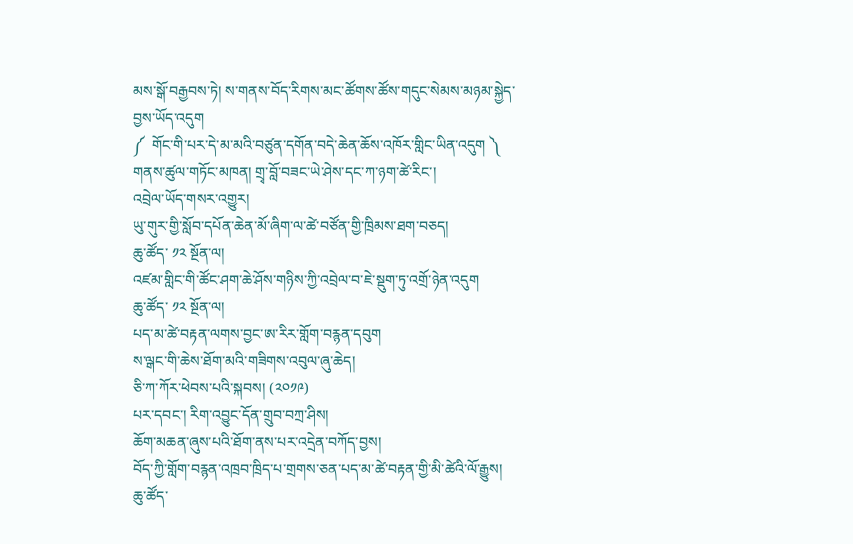མས་སྒོ་བརྒྱབས་ཏེ། ས་གནས་བོད་རིགས་མང་ཚོགས་ཚོས་གདུང་སེམས་མཉམ་སྐྱེད་བྱས་ཡོད་འདུག
༼  གོང་གི་པར་དེ་མ་མའི་བཙུན་དགོན་བདེ་ཆེན་ཆོས་འཁོར་གླིང་ཡིན་འདུག ༽
གནས་ཚུལ་གཏོང་མཁན། གྲྭ་བློ་བཟང་ཡེ་ཤེས་དང་ཀ་ཉག་ཚེ་རིང་།
འབྲེལ་ཡོད་གསར་འགྱུར།
ཡུ་གུར་གྱི་སློབ་དཔོན་ཆེན་མོ་ཞིག་ལ་ཚེ་བཙོན་གྱི་ཁྲིམས་ཐག་བཅད།
ཆུ་ཚོད་ ༡༢ སྔོན་ལ།
འཛམ་གླིང་གི་ཚོང་ཤག་ཆེ་ཤོས་གཉིས་ཀྱི་འབྲེལ་བ་ཇེ་སྡུག་ཏུ་འགྲོ་ཉེན་འདུག
ཆུ་ཚོད་ ༡༢ སྔོན་ལ།
པད་མ་ཚེ་བརྟན་ལགས་བྱང་ཨ་རིར་གློག་བརྙན་དབུག
ས་ལྒང་གི་ཆེས་ཐོག་མའི་གཟིགས་འབུལ་ཞུ་ཆེད།
ཅི་ཀ་ཀོར་ཕེབས་པའི་སྐབས། (༢༠༡༩)
པར་དབང་། རིག་འབྱུང་དོན་གྲུབ་བཀྲ་ཤིས།
ཆོག་མཆན་ཞུས་པའི་ཐོག་ནས་པར་འདྲེན་བཀོད་བྱས།
བོད་ཀྱི་གློག་བརྙན་འཁྲབ་ཁྲིད་པ་གྲགས་ཅན་པད་མ་ཚེ་བརྟན་གྱི་མི་ཚེའི་ལོ་རྒྱུས།
ཆུ་ཚོད་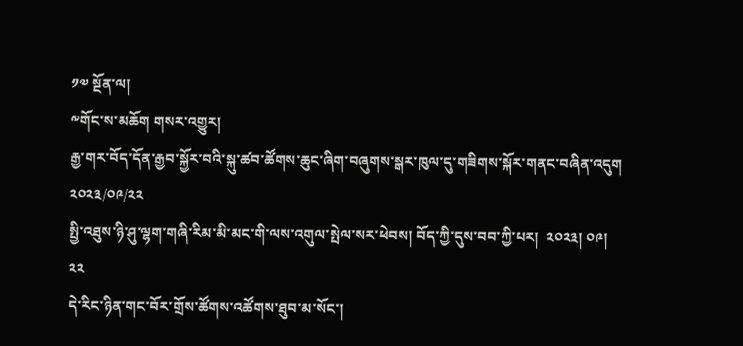༡༧ སྔོན་ལ།
༸གོང་ས་མཆོག གསར་འགྱུར།
རྒྱ་གར་བོད་དོན་རྒྱབ་སྐྱོར་བའི་སྐུ་ཚབ་ཚོགས་ཆུང་ཞིག་བཞུགས་སྒར་ཁུལ་དུ་གཟིགས་སྐོར་གནང་བཞིན་འདུག
༢༠༢༣/༠༩/༢༢
སྤྱི་འཐུས་ཉི་ཤུ་ལྷག་གཞི་རིམ་མི་མང་གི་ལས་འགུལ་སྤེལ་སར་ཕེབས། བོད་ཀྱི་དུས་བབ་ཀྱི་པར།  ༢༠༢༣། ༠༩། ༢༢
དེ་རིང་ཉིན་གང་བོར་གྲོས་ཚོགས་འཚོགས་ཐུབ་མ་སོང་།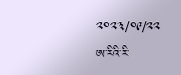༢༠༢༣/༠༩/༢༢
ཨ་རིའི་རི་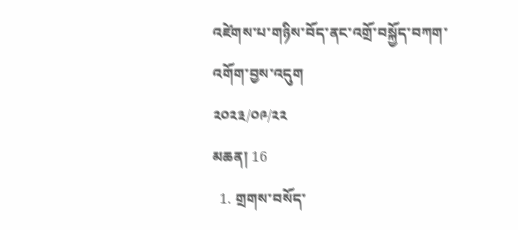འཛེགས་པ་གཉིས་བོད་ནང་འགྲོ་བསྐྱོད་བཀག་འགོག་བྱས་འདུག
༢༠༢༣/༠༩/༢༢
མཆན། 16
  1. གྲགས་བསོད་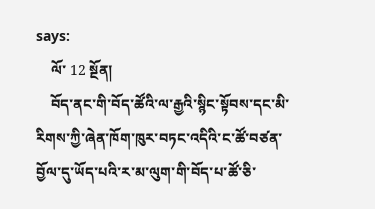says:
    ལོ་ 12 སྔོན།
    བོད་ནང་གི་བོད་ཚོའི་ལ་རྒྱའི་སྙིང་སྟོབས་དང་མི་རིགས་ཀྱི་ཞེན་ཁོག་ཁུར་བཏང་འདིའི་ང་ཚོ་བཙན་བྱོལ་དུ་ཡོད་པའི་ར་མ་ལུག་གི་བོད་པ་ཚོ་ཅི་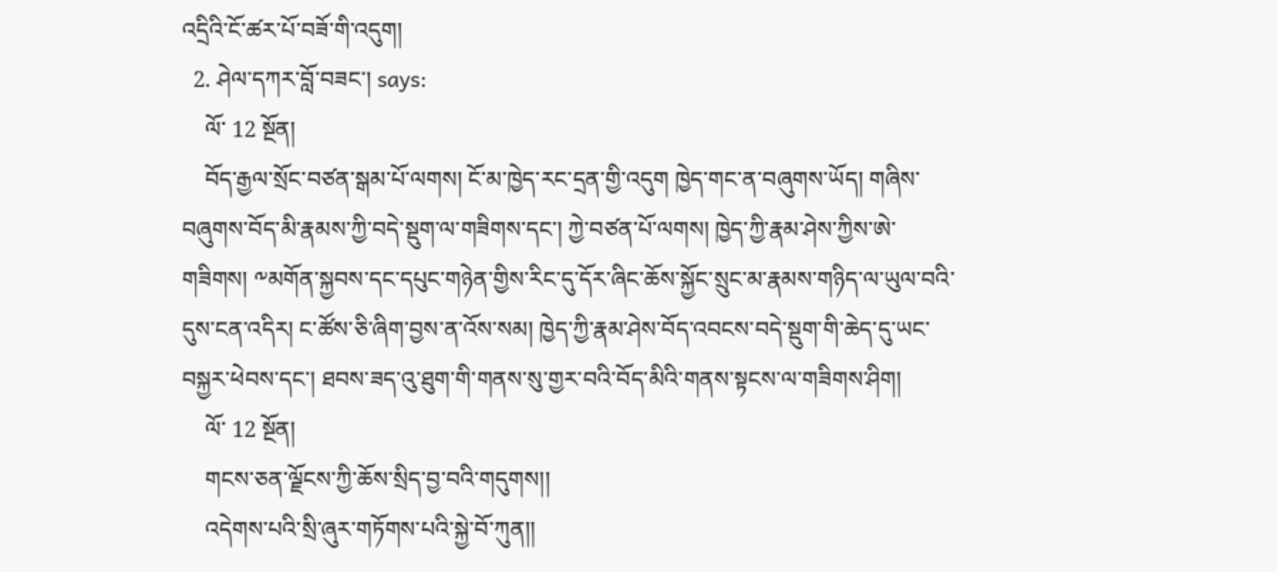འདྲིའི་ངོ་ཚར་པོ་བཟོ་གི་འདུག།
  2. ཤེལ་དཀར་བློ་བཟང་། says:
    ལོ་ 12 སྔོན།
    བོད་རྒྱལ་སྲོང་བཙན་སྒམ་པོ་ལགས། ངོ་མ་ཁྱེད་རང་དྲན་གྱི་འདུག ཁྱེད་གང་ན་བཞུགས་ཡོད། གཞིས་བཞུགས་བོད་མི་རྣམས་ཀྱི་བདེ་སྡུག་ལ་གཟིགས་དང་། ཀྱེ་བཙན་པོ་ལགས། ཁྱེད་ཀྱི་རྣམ་ཤེས་ཀྱིས་ཨེ་གཟིགས། ༸མགོན་སྐྱབས་དང་དཔུང་གཉེན་གྱིས་རིང་དུ་དོར་ཞིང་ཆོས་སྐྱོང་སྲུང་མ་རྣམས་གཉིད་ལ་ཡུལ་བའི་དུས་ངན་འདིར། ང་ཚོས་ཅི་ཞིག་བྱས་ན་འོས་སམ། ཁྱེད་ཀྱི་རྣམ་ཤེས་བོད་འབངས་བདེ་སྡུག་གི་ཆེད་དུ་ཡང་བསྐྱར་ཕེབས་དང་། ཐབས་ཟད་འུ་ཐུག་གི་གནས་སུ་གྱར་བའི་བོད་མིའི་གནས་སྟངས་ལ་གཟིགས་ཤིག།
    ལོ་ 12 སྔོན།
    གངས་ཅན་ལྗོངས་ཀྱི་ཆོས་སྲིད་བྱ་བའི་གདུགས།།
    འདེགས་པའི་སྲི་ཞུར་གཏོགས་པའི་སྐྱེ་བོ་ཀུན།།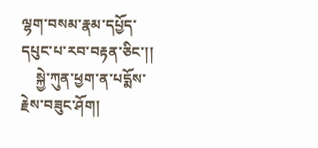ལྷག་བསམ་རྣམ་དཔྱོད་དཔུང་པ་རབ་བརྟན་ཅིང་།།
    སྐྱེ་ཀུན་ཕྱག་ན་པདྨོས་རྗེས་བཟུང་ཤོག།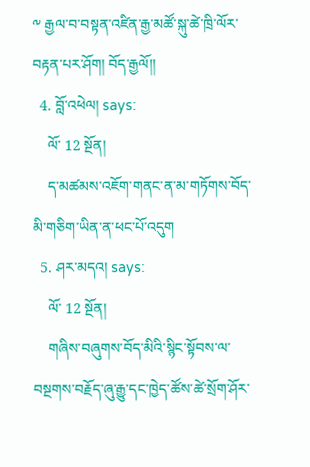༸ རྒྱལ་བ་བསྟན་འཛིན་རྒྱ་མཚོ་སྐུ་ཚེ་ཁྲི་ལོར་བརྟན་པར་ཤོག། བོད་རྒྱལོ།།
  4. བློ་འཕེལ། says:
    ལོ་ 12 སྔོན།
    ད་མཚམས་འཇོག་གནང་ན་མ་གཏོགས་བོད་མི་གཅིག་ཡིན་ན་ཕང་པོ་འདུག
  5. ཤར་མདའ། says:
    ལོ་ 12 སྔོན།
    གཞིས་བཞུགས་བོད་མིའི་སྙིང་སྟོབས་ལ་བསྔགས་བརྗོད་ཞུ་རྒྱུ་དང་ཁྱེད་ཚོས་ཚེ་སྲོག་ཤོར་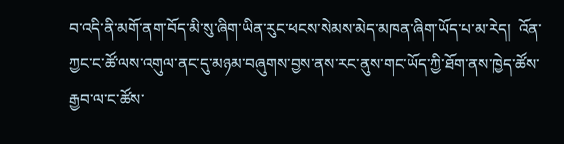བ་འདི་ནི་མགོ་ནག་བོད་མི་སུ་ཞིག་ཡིན་རུང་ཕངས་སེམས་མེད་མཁན་ཞིག་ཡོད་པ་མ་རེད།  འོན་ཀྱང་ང་ཚོ་ལས་འགུལ་ནང་དུ་མཉམ་བཞུགས་བྱས་ནས་རང་ནུས་གང་ཡོད་ཀྱི་ཐོག་ནས་ཁྱེད་ཚོས་རྒྱབ་ལ་ང་ཚོས་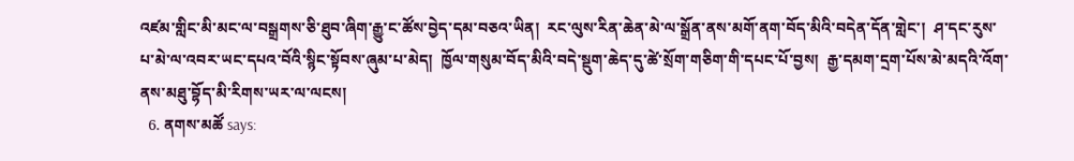འཛམ་གླིང་མི་མང་ལ་བསྒྲགས་ཅི་ཐུབ་ཞིག་རྒྱུ་ང་ཚོས་བྱེད་དམ་བཅའ་ཡིན།  རང་ལུས་རིན་ཆེན་མེ་ལ་སྒྲོན་ནས་མགོ་ནག་བོད་མིའི་བདེན་དོན་གླེང་།  ཤ་དང་རུས་པ་མེ་ལ་འབར་ཡང་དཔའ་བོའི་སྙིང་སྟོབས་ཞུམ་པ་མེད།  ཁྱོལ་གསུམ་བོད་མིའི་བདེ་སྡུག་ཆེད་དུ་ཚེ་སྲོག་གཅིག་གི་དཔང་པོ་བྱས།  རྒྱ་དམག་དྲག་པོས་མེ་མདའི་འོག་ནས་མཐུ་བྷོད་མི་རིགས་ཡར་ལ་ལངས།
  6. ནགས་མཚོ says: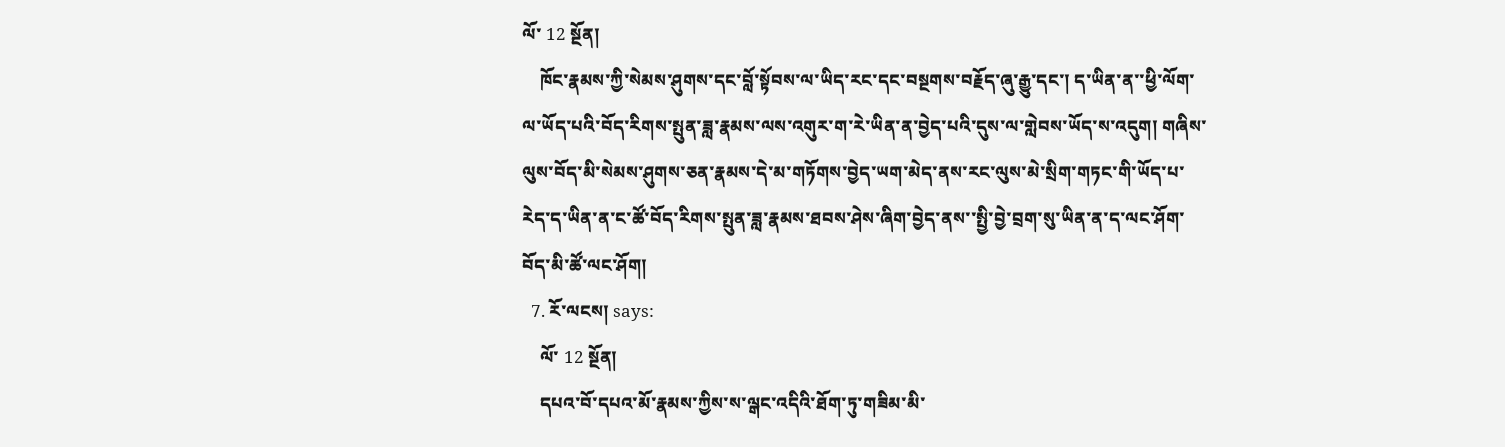ལོ་ 12 སྔོན།
    ཁོང་རྣམས་ཀྱི་སེམས་ཤུགས་དང་བློ་སྟོབས་ལ་ཡིད་རང་དང་བསྔགས་བརྗོད་ཞུ་རྒྱུ་དང་། ད་ཡིན་ན་་ཕྱི་ལོག་ལ་ཡོད་པའི་བོད་རིགས་སྤུན་ཟླ་རྣམས་ལས་འགུར་ག་རེ་ཡིན་ན་བྱེད་པའི་དུས་ལ་གླེབས་ཡོད་ས་འདུག། གཞིས་ལུས་བོད་མི་སེམས་ཤུགས་ཅན་རྣམས་དེ་མ་གཏོགས་བྱེད་ཡག་མེད་ནས་རང་ལུས་མེ་སྲིག་གཏང་གི་ཡོད་པ་རེད་ད་ཡིན་ན་ང་ཚོ་བོད་རིགས་སྤུན་ཟླ་རྣམས་ཐབས་ཤེས་ཞིག་བྱེད་ནས་་སྤྱི་བྱེ་བྲག་སུ་ཡིན་ན་ད་ལང་ཤོག་བོད་མི་ཚོ་ལང་ཤོག།
  7. རོ་ལངས། says:
    ལོ་ 12 སྔོན།
    དཔའ་བོ་དཔའ་མོ་རྣམས་ཀྱིས་ས་ལྒང་འདིའི་ཐོག་ཏུ་གཟིམ་མི་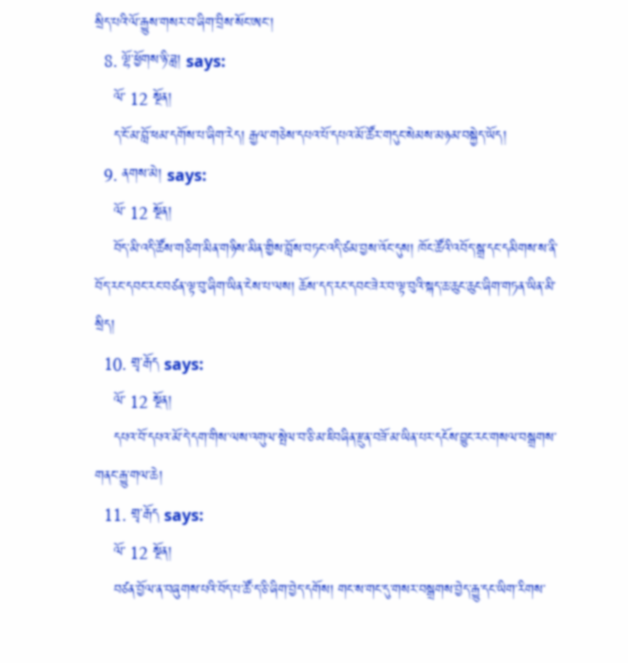སྲིད་པའི་ལོ་རྒྱུས་གསར་བ་ཞིག་བྲིས་སོང་ཨང་།
  8. ལྷོ་ཕྱོགས་ཉི་ཟླ། says:
    ལོ་ 12 སྔོན།
    ད་ངོ་མ་བློ་ཕམ་དགོས་པ་ཞིག་རེད། རྒྱལ་གཅེས་དཔའ་པོ་དཔའ་མོ་ཚོར་གདུང་སེམས་མཉམ་བསྐྱེད་ཡོད།
  9. ནགས་མེ། says:
    ལོ་ 12 སྔོན།
    བོད་མི་འདི་ཚོས་གཅིག་མིན་གཉིས་མིན་གྱིས་བློས་བཏང་འདི་ཙམ་བྱས་འོང་དུས། ཁོང་ཚོའི་འབོད་སྒྲ་དང་དམིགས་ས་ནི་བོད་རང་དབང་རང་བཙན་ལྟ་བུ་ཞིག་ཡིན་ངེས་པ་ལས། ཆོས་དད་རང་དབང་ཟེར་བ་ལྟ་བུའི་སྐད་ཆ་ཆུང་ཆུང་ཞིག་གཏན་ཡིན་མི་སྲིད།
  10. གྲྭ་རྒོད says:
    ལོ་ 12 སྔོན།
    དཔའ་བོ་དཔའ་མོ་དེ་དག་གིས་ལས་འགུལ་སྤེལ་བ་ཅི་མ་ཇིབཞིན་རྫུན་བཟོ་མ་ཡིན་པར་དངོས་བྱུང་རང་གསལ་བསྒྲགས་གནང་རྒྱུ་གལ་ཆེ།
  11. གྲྭ་རྒོད says:
    ལོ་ 12 སྔོན།
    བཙན་བྱོལ་ན་བཞུགས་པའི་བོད་པ་ཚོ་ད་ཅི་ཞིག་བྱེད་དགོས། གང་ས་གང་དུ་གསར་བསྒྲགས་བྱེད་རྒྱུ་དང་ཡིག་རིགས་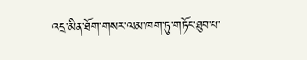འདྲ་མིན་ཐོག་གསར་ལམ་ཁག་ཏུ་གཏོང་ཐུབ་པ་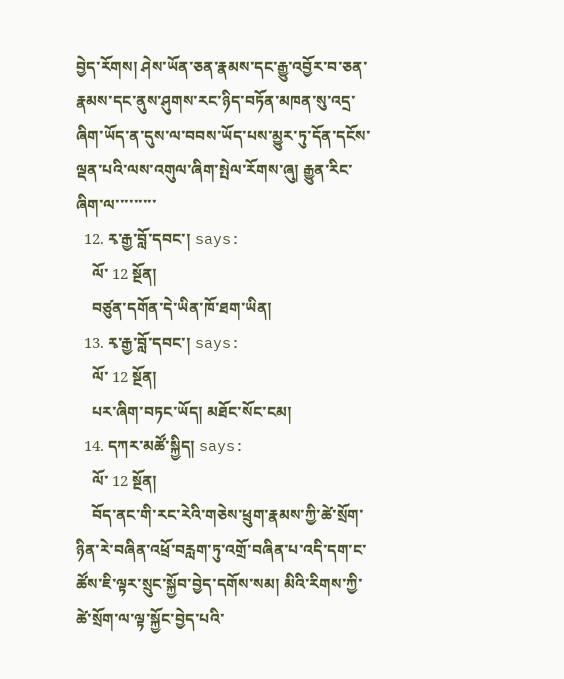བྱེད་རོགས། ཤེས་ཡོན་ཅན་རྣམས་དང་རྒྱུ་འབྱོར་བ་ཅན་རྣམས་དང་ནུས་ཤུགས་རང་ཉིད་བཏོན་མཁན་སུ་འདྲ་ཞིག་ཡོད་ན་དུས་ལ་བབས་ཡོད་པས་མྱུར་ཏུ་དོན་དངོས་ལྡན་པའི་ལས་འགུལ་ཞིག་སྤེལ་རོགས་ཞུ། རྒྱུན་རིང་ཞིག་ལ་་་་་་་་་
  12. རྭ་རྒྱ་བློ་དབང་། says:
    ལོ་ 12 སྔོན།
    བཙུན་དགོན་དེ་ཡིན་ཁོ་ཐག་ཡིན།
  13. རྭ་རྒྱ་བློ་དབང་། says:
    ལོ་ 12 སྔོན།
    པར་ཞིག་བཏང་ཡོད། མཐོང་སོང་ངམ།
  14. དཀར་མཚོ་སྐྱིད། says:
    ལོ་ 12 སྔོན།
    བོད་ནང་གི་རང་རེའི་གཅེས་ཕྲུག་རྣམས་ཀྱི་ཚེ་སྲོག་ཉིན་རེ་བཞིན་འཕྲོ་བརླག་ཏུ་འགྲོ་བཞིན་པ་འདི་དག་ང་ཚོས་ཇི་ལྟར་སྲུང་སྐྱོབ་བྱེད་དགོས་སམ། མིའི་རིགས་ཀྱི་ཚེ་སྲོག་ལ་ལྟ་སྐྱོང་བྱེད་པའི་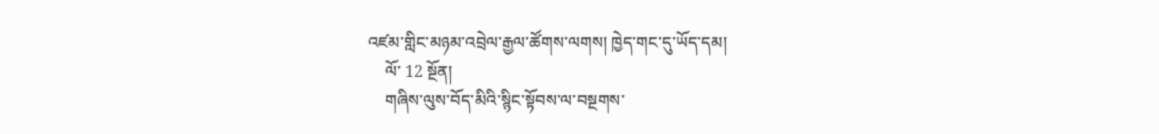འཛམ་གླིང་མཉམ་འབྲེལ་རྒྱལ་ཚོགས་ལགས། ཁྱེད་གང་དུ་ཡོད་དམ།
    ལོ་ 12 སྔོན།
    གཞིས་ལུས་བོད་མིའི་སྙིང་སྟོབས་ལ་བསྔགས་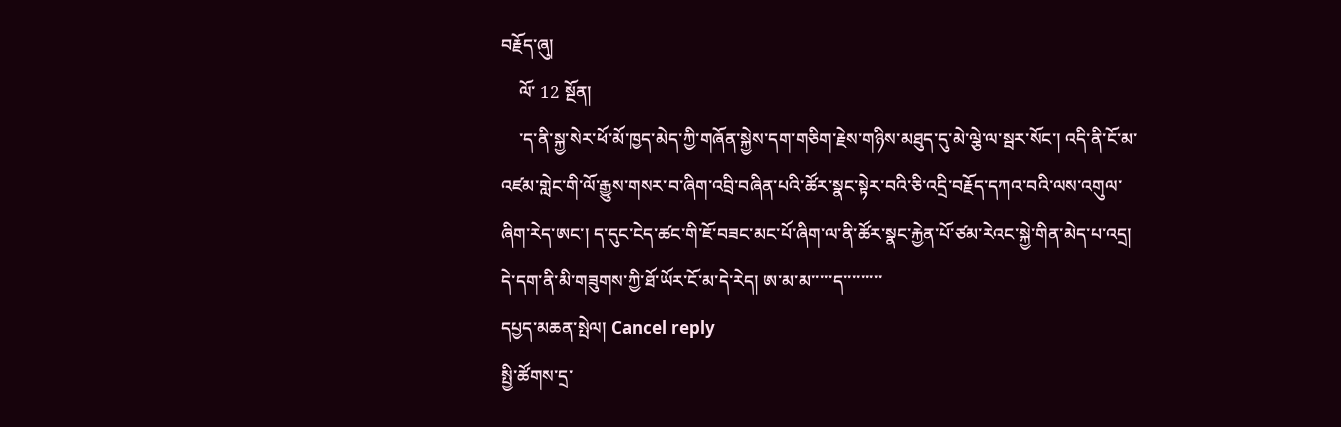བརྗོད་ཞུ།
    ལོ་ 12 སྔོན།
    ་ད་ནི་སྐྱ་སེར་ཕོ་མོ་ཁྱད་མེད་ཀྱི་གཞོན་སྐྱེས་དག་གཅིག་རྗེས་གཉིས་མཐུད་དུ་མེ་ལྕེ་ལ་སྦར་སོང་། འདི་ནི་ངོ་མ་འཛམ་གླེང་གི་ལོ་རྒྱུས་གསར་བ་ཞིག་འབྲི་བཞིན་པའི་ཚོར་སྣང་སྟེར་བའི་ཅི་འདྲི་བརྗོད་དཀའ་བའི་ལས་འགུལ་ཞིག་རེད་ཨང་། ད་དུང་ངེད་ཚང་གི་ཇོ་བཟང་མང་པོ་ཞིག་ལ་ནི་ཚོར་སྣང་རྐྱེན་པོ་ཙམ་རེའང་སྐྱེ་གིན་མེད་པ་འདྲ། དེ་དག་ནི་མི་གཟུགས་ཀྱི་ཐོ་ཡོར་ངོ་མ་དེ་རེད། ཨ་མ་མ་་་་་ད་་་་་་་་་
དཔྱད་མཆན་སྤེལ། Cancel reply
སྤྱི་ཚོགས་དྲ་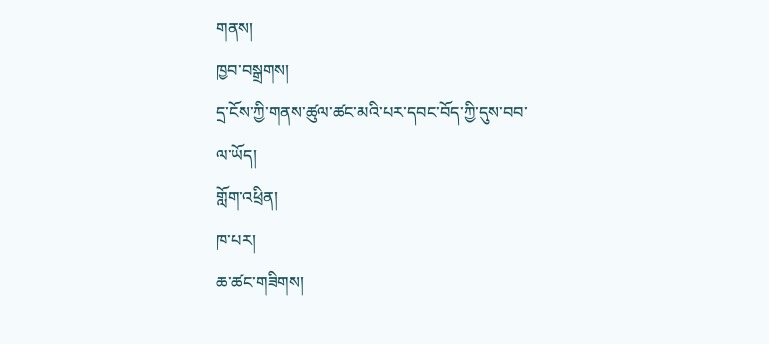གནས།
ཁྱབ་བསྒྲགས།
དྲ་ངོས་ཀྱི་གནས་ཚུལ་ཚང་མའི་པར་དབང་བོད་ཀྱི་དུས་བབ་ལ་ཡོད།
གློག་འཕྲིན།
ཁ་པར།
ཆ་ཚང་གཟིགས།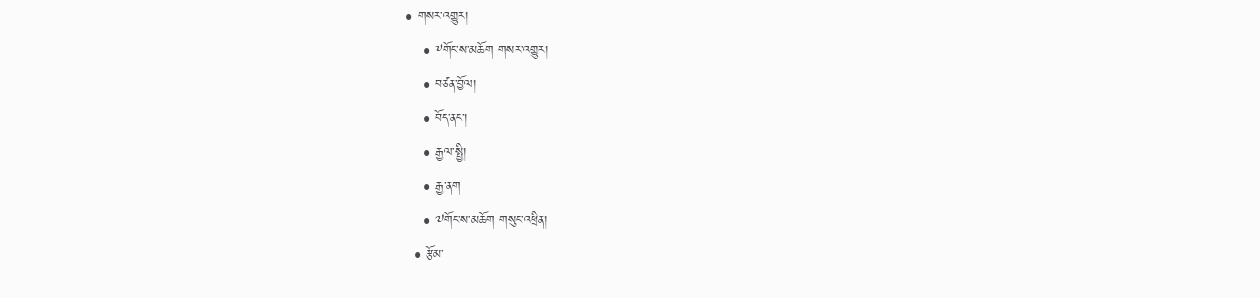• གསར་འགྱུར།
    • ༸གོང་ས་མཆོག གསར་འགྱུར།
    • བཙན་བྱོལ།
    • བོད་ནང་།
    • རྒྱལ་སྤྱི།
    • རྒྱ་ནག
    • ༧གོང་ས་མཆོག གསུང་འཕྲིན།
  • རྩོམ་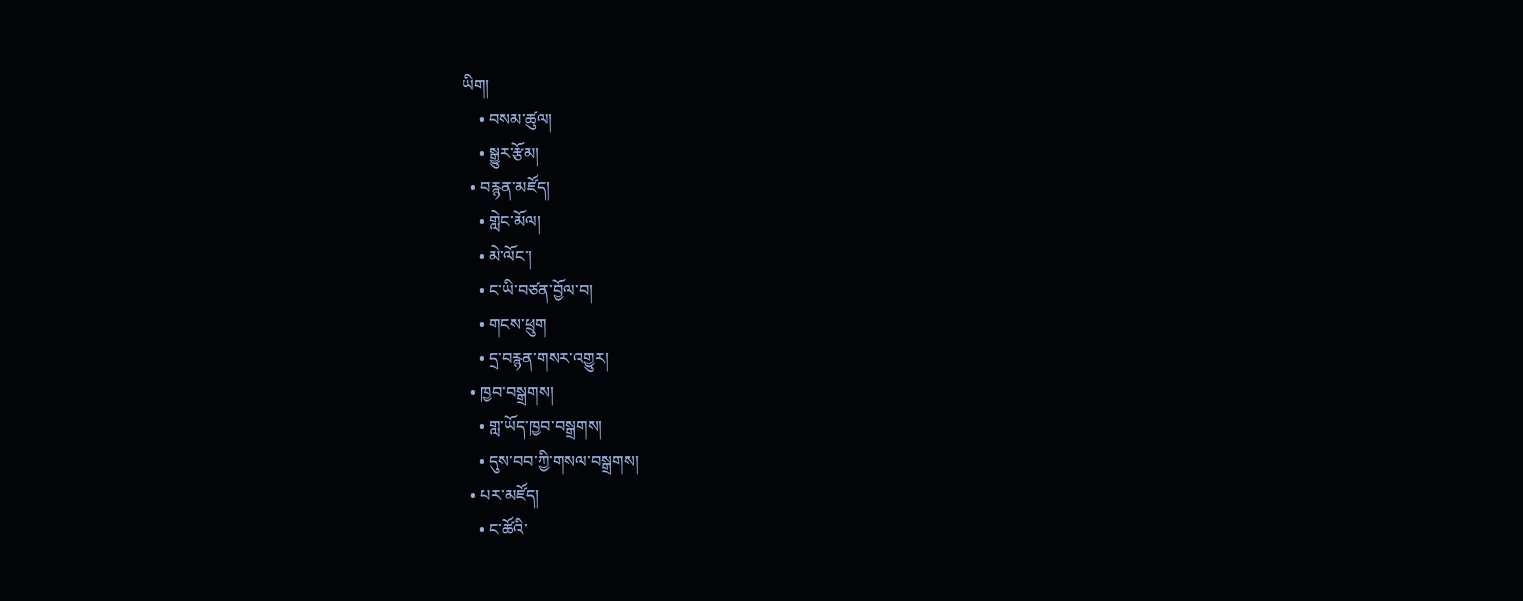ཡིག།
    • བསམ་ཚུལ།
    • སྒྱུར་རྩོམ།
  • བརྙན་མཛོད།
    • གླེང་མོལ།
    • མེ་ལོང་།
    • ང་ཡི་བཙན་བྱོལ་བ།
    • གངས་ཕྲུག
    • དྲ་བརྙན་གསར་འགྱུར།
  • ཁྱབ་བསྒྲགས།
    • གླ་ཡོད་ཁྱབ་བསྒྲགས།
    • དུས་བབ་ཀྱི་གསལ་བསྒྲགས།
  • པར་མཛོད།
    • ང་ཚོའི་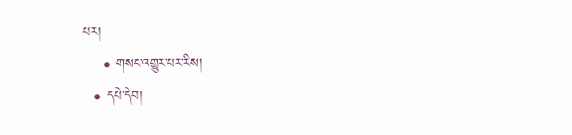པར།
    • གསང་འགྱུར་པར་རིས།
  • དཔེ་དེབ།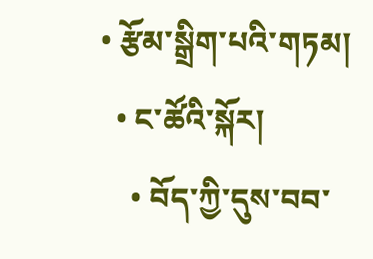• རྩོམ་སྒྲིག་པའི་གཏམ།
  • ང་ཚོའི་སྐོར།
    • བོད་ཀྱི་དུས་བབ་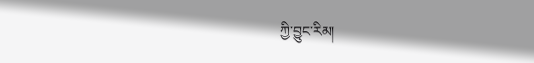ཀྱི་བྱུང་རིམ།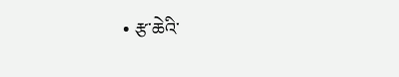• རྩ་ཆེའི་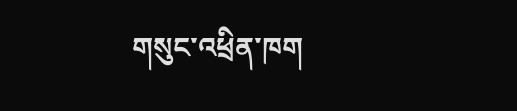གསུང་འཕྲིན་ཁག